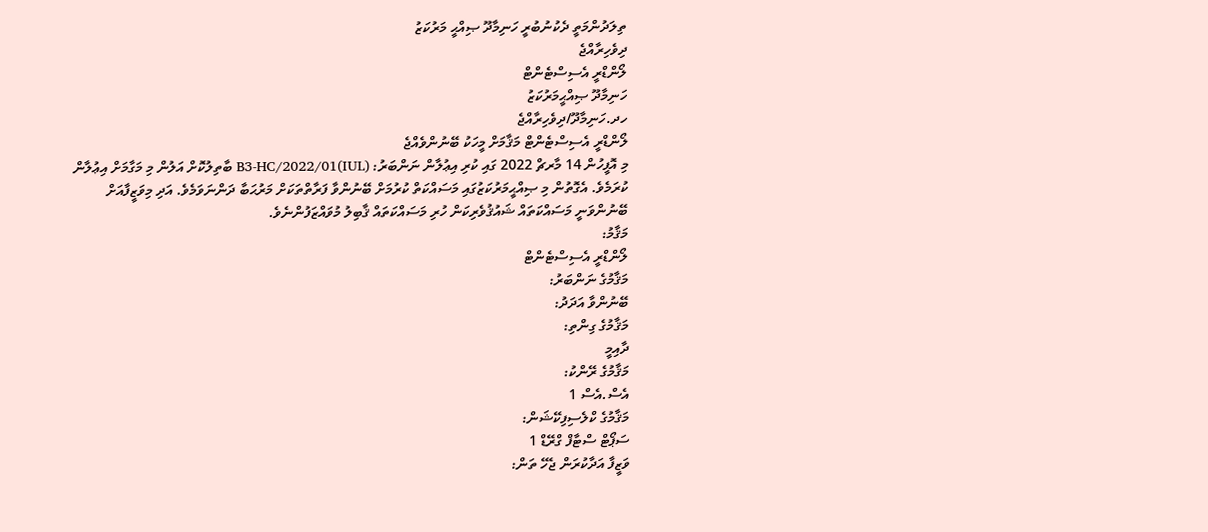ތިލަދުންމަތީ ދެކުނުބުރީ ހަނިމާދޫ ޞިއްޙީ މަރުކަޒު
ދިވެހިރާއްޖެ
ލޯންޑްރީ އެސިސްޓެންޓް
ހަނިމާދޫ ޞިއްޙީމަރުކަޒު
ހދ.ހަނިމާދޫ/ދިވެހިރާއްޖެ
ލޯންޑްރީ އެސިސްޓެންޓް މަޤާމަށް މީހަކު ބޭނުންވެއްޖެ
މި އޮފީހުން 14 މާރޗް 2022 ގައި ކުރި އިޢުލާން ނަންބަރު: (IUL)B3-HC/2022/01 ބާތިލުކޮށް އަލުން މި މަގާމަށް އިޢުލާން ކުރަމެވެ. އެގޮތުން މި ޞިއްޙީމަރުކަޒުގައި މަސައްކަތް ކުރުމަށް ބޭނުންވާ ފަރާތްތަކަށް މަރުޙަބާ ދަންނަވަމެވެ. އަދި މިވަޒީފާއަށް ބޭނުންވަނީ މަސައްކަތައް ޝައުޤުވެރިކަން ހުރި މަސައްކަތައް ޤާބިލު މުވައްޒަފުންނެވެ.
މަޤާމު:
ލޯންޑްރީ އެސިސްޓެންޓް
މަޤާމުގެ ނަންބަރު:
ބޭނުންވާ އަދަދު:
މަޤާމުގެ ގިންތި:
ދާއިމީ
މަޤާމުގެ ރޭންކު:
އެސް.އެސް 1
މަޤާމުގެ ކްލެސިފިކޭޝަން:
ސަޕޯޓް ސްޓާފް ގްރޭޑް 1
ވަޒީފާ އަދާކުރަން ޖެހޭ ތަން: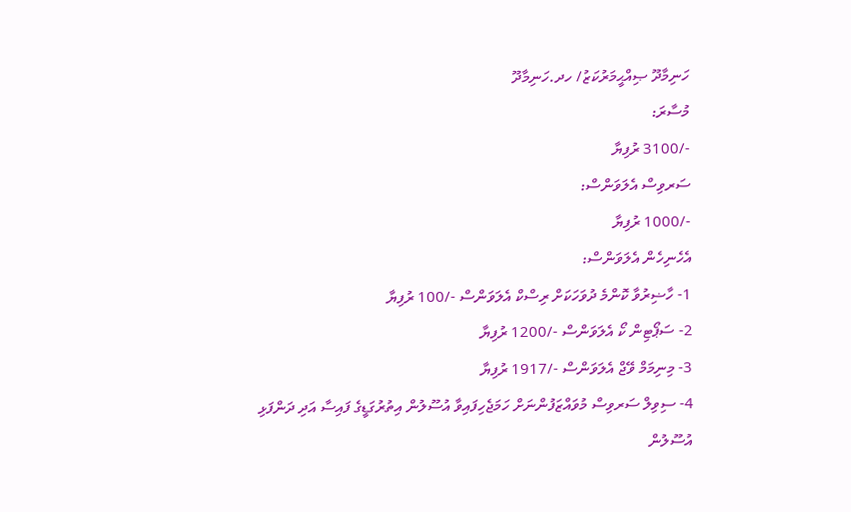ހަނިމާދޫ ޞިއްޙީމަރުކަޒު/ ހދ.ހަނިމާދޫ
މުސާރަ:
-/3100 ރުފިޔާ
ސަރވިސް އެލަވަންސް:
-/1000 ރުފިޔާ
އެހެނިހެން އެލަވަންސް:
1- ހާޟިރުވާ ކޮންމެ ދުވަހަކަށް ރިސްކް އެލަވަންސް -/100 ރުފިޔާ
2- ސަޕޯޓިން ކޯ އެލަވަންސް -/1200 ރުފިޔާ
3- މިނިމަމް ވޭޖް އެލަވަންސް -/1917 ރުފިޔާ
4- ސިވިލް ސަރވިސް މުވައްޒަފުންނަށް ހަމަޖެހިފައިވާ އުސޫލުން އިތުރުގަޑީގެ ފައިސާ އަދި ދަންފަޅި އުސޫލުން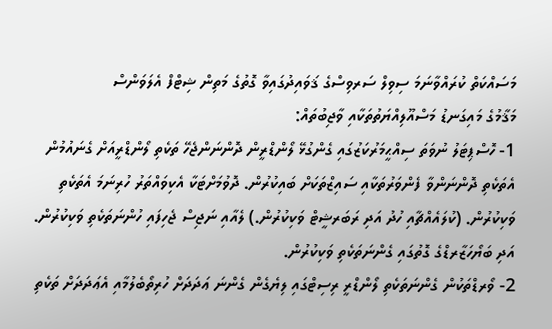މަސައްކަތް ކުރައްވާނަމަ ސިވިލް ސަރވިސްގެ ޤަވައިދުގައިވާ ގޮތުގެ މަތިން ޝިޓްފް އެލަވަންސް
މަޤާމުގެ މައިގަނޑު މަސްއޫލިއްޔަތުތަކާއި ވާޖިބުތައް:
1- ހޮސްޕިޓަލު ނުވަތަ ސިއްޙީމަރުކަޒުގައި ގެންގުޅޭ ލޯންޑްރީން ދޮންނަންޖެހޭ ތަކެތި ލޯންޑްރީއަށް ގެނައުމުން އެތަކެތި ދޮންނަންވާ ފެންވަރުތަކާއި ސައިޒްތަކަށް ބައިކުރުން. ދޮވުމަށްޓަކާ އެކިވައްތަރު ހުރިނަމަ އެތަކެތި ވަކިކުރުން. (ކުލައެއްޗާއި ހުދު އަދި ރަބަރޝީޓް ވަކިކުރުން.) ލެއާއި ނަޖިސް ޖެހިފައި ހުންނަތަކެތި ވަކިކުރުން. އަދި ބަޔޯހަޒާރޑްގެ ގޮތުގައި ގެންނަތަކެތި ވަކިކުރުން.
2- ވޯރޑްތަކުން ގެންނަތަކެތި ލޯންޑްރީ ރިސިޓްގައި ލިޔެގެން ގެންނަ ޢަދަދަށް ހުރިތޯބެލުމާއި އެޢަދަދަށް ތަކެތި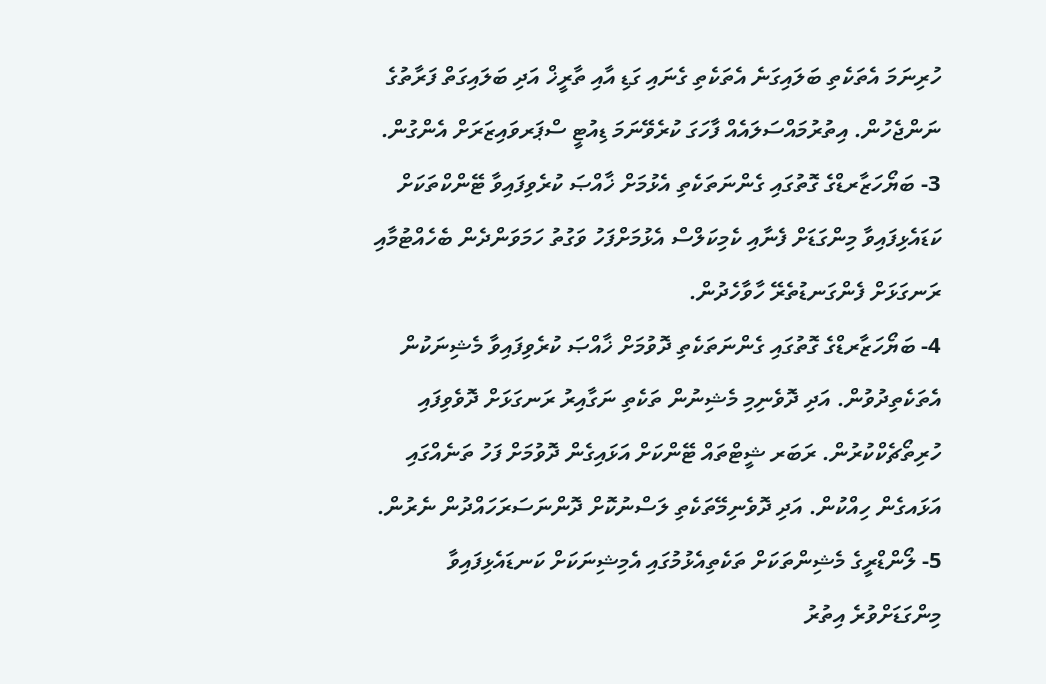ހުރިނަމަ އެތަކެތި ބަލައިގަނެ އެތަކެތި ގެނައި ގަޑި އާއި ތާރީޚް އަދި ބަލައިގަތް ފަރާތުގެ ނަންޖެހުން. އިތުރުމައްސަލައެއް ފާހަގަ ކުރެވޭނަމަ ޑިއުޓީ ސްޕަރވައިޒަރަށް އެންގުން.
3- ބަޔޯހަޒާރޑްގެ ގޮތުގައި ގެންނަތަކެތި އެޅުމަށް ޚާއްޞަ ކުރެވިފައިވާ ޓޭންކްތަކަށް ކަޑައެޅިފައިވާ މިންގަޑަށް ފެނާއި ކެމިކަލްސް އެޅުމަށްފަހު ވަގުތު ހަމަވަންދެން ބެހެއްޓުމާއި ރަނގަޅަށް ފެންގަނޑުތެރޭ ހާވާހެދުން.
4- ބަޔޯހަޒާރޑްގެ ގޮތުގައި ގެންނަތަކެތި ދޮވުމަށް ޚާއްޞަ ކުރެވިފައިވާ މެޝިނަކުން އެތަކެތިދުވުން. އަދި ދޮވެނިމި މެޝިނުން ތަކެތި ނަގާއިރު ރަނގަޅަށް ދޮވެވިފައި ހުރިތޯޗެކްކުރުން. ރަބަރ ޝީޓްތައް ޓޭންކަށް އަޅައިގެން ދޮވުމަށް ފަހު ތަނެއްގައި އަޅައގެން ހިއްކުން. އަދި ދޮވެނިމޭތަކެތި ލަސްނުކޮށް ދޮންނަސަރަހައްދުން ނެރުން.
5- ލޯންޑްރީގެ މެޝިންތަކަށް ތަކެތިއެޅުމުގައި އެމިޝިނަކަށް ކަނޑައެޅިފައިވާ މިންގަޑަށްވުރެ އިތުރު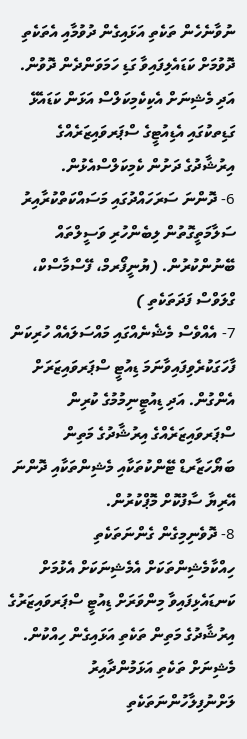ނުވާނެހެން ތަކެތި އަޅައިގެން ދުވުމާއި އެތަކެތި ދޮވުމަށް ކަޑައެލިފައިވާ ގަޑި ހަމަވަންދެން ދޮވުން. އަދި މެޝިނަށް އެކިކެމިކަލްސް އަޅަން ކަޑައެޅޭ ގަޑިތކުގައި އެޑިއުޓީގެ ސްޕަރވައިޒަރެއްގެ އިރުޝާދުގެ ދަށުން ކެމިކަލްސްއެޅުން.
6- ދޮންނަ ސަރަހައްދުގައި މަސައްކަތްކުރާއިރު ސަލާމަތީގޮތުން ލިބެންހުރި ވަސީލްތައް ބޭނުންކުރުން. (ޔުނީފޯރމް، ފޭސްމާސްކް، ގްލަވްސް ފަދަތަކެތި )
7- އެއްވެސް މެޝެނެއްގައި މައްސަލައެއް ހުރިކަން ފާހަގަކުރެވިފައިވާނަމަ ޑިއުޓީ ސްޕަރވައިޒަރަށް އެންގުން. އަދި ޑިއުޓީނިމުމުގެ ކުރިން ސްޕަރވައިޒަރެއްގެ އިރުޝާދުގެ މަތިން ބަޔޯހަޒާރޑް ޓޭންކުތަކާއި މެޝިންތަކާއި ދޮންނަ އޭރިޔާ ސާފުކޮށް މޮޕްކުރުން.
8- ދޮވެނިމިގެން ގެންނަތަކެތި ހިއްކާމެޝިންތަކަށް އެމެޝިނަކަށް އެޅުމަށް ކަނޑައެޅިފައިވާ މިންވަރަށް ޑިއުޓީ ސްޕަރވައިޒަރުގެ އިރުޝާދުގެ މަތިން ތަކެތި އަޅައިގެން ހިއްކުން. މެޝިނަށް ތަކެތި އަޅަމުންދާއިރު ލަށްނުފިލާހުންނަތަކެތި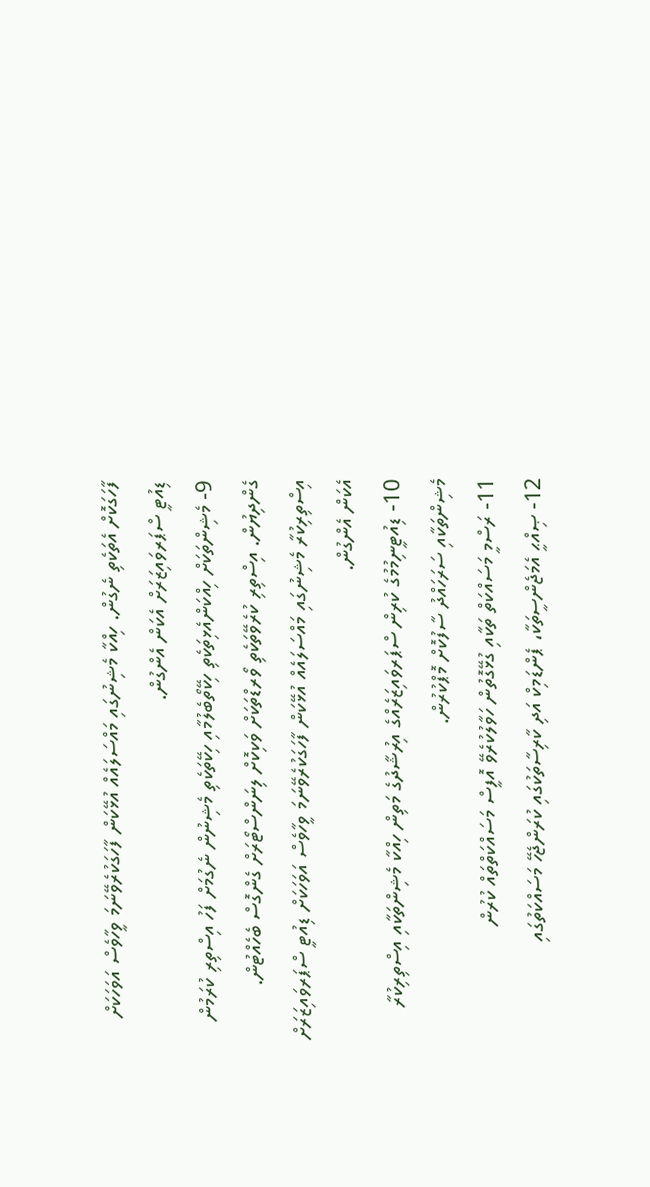ފާހަގަކޮށް އެތަކެތި ނެގުން. ހިއްކާ މެޝިނުގައި މައްސަލައެއް އުޅޭކަން ފާހަގަކުރެވޭނަމަ ވީހާވެސް އަވަހަކަށް ޑިއުޓީ ސްޕަރވައިޒަރަށް އެކަން އެންގުން.
9- މެޝިންތަކަށް ހިއްކަންއެޅިތަކެތި ހިކޭތޯބެލުމާއި ހިކޭތަކެތި މެޝިނުން ނެގުމަށް ފަހު އިސްތިރި ކުރަމުން ގެންދިޔުން. އިސްތިރި ކުރެވޭތަކެތި ވޯރޑްތަކަށް ވަކިކޮށް ލިނަންސްޓޯރަށް ގެންގޮސް ބެހެއްޓުން. އިސްތިރިކުރާ މެޝިނުގައި މައްސަލައެއް އުޅޭކަން ފާހަގަކުރެވޭނަމަ ވީހާވެސް އަވަހަކަށް ޑިއުޓީ ސްޕަރވައިޒަރަށް އެކަން އެންގުން.
10- ޑިއުޓީނިމުމުގެ ކުރިން ސްޕަރވައިޒަރެއްގެ އިރުޝާދުގެ މަތިން ހިއްކާ މެޝިންތަކާއި އިސްތިރިކުރާ މެޝިންތަކާއި ސަރަހައްދު ސާފުކޮށް މޮޕްކުރުން.
11- ރަސްމީ މަސައްކަތް ތަކާއި ގުޅޭގޮތުން ހަވާލުކުރެވޭ އޮފީސް މަސައްކަތްތައް ކުރުން
12- ޞިއްޙީ އެމަޖެންސީތަކާ، ޕެންޑަމިކް އަދި ކާރިސާތަކުގައި ކުރަންޖެހޭ މަސައްކަތުގައި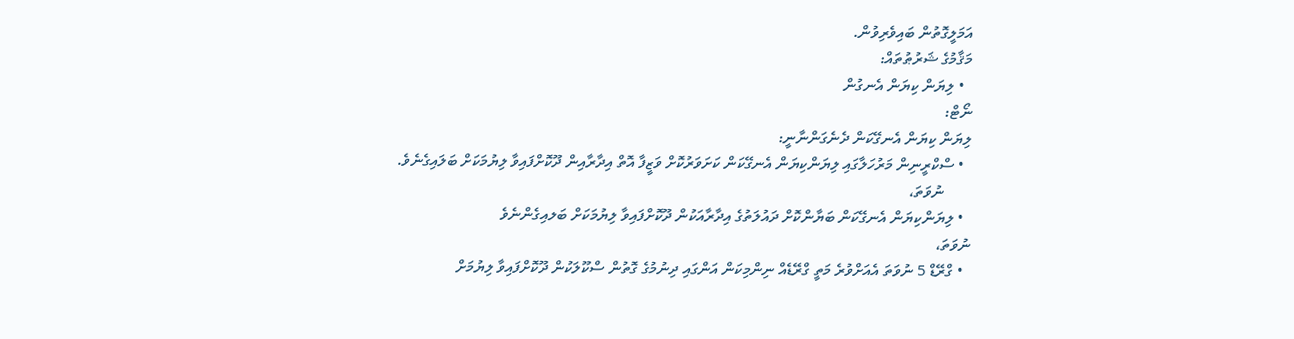އަމަލީގޮތުން ބައިވެރިވުން.
މަޤާމުގެ ޝަރުޠުތައް:
  • ލިޔަން ކިޔަން އެނގުން
ނޯޓް:
ލިޔަން ކިޔަން އެނގޭކަން ދެނެގަންނާނީ:
  • ސްކްރީނިން މަރުހަލާގައި ލިޔަންކިޔަން އެނގޭކަން ކަށަވަރުކޮށް ވަޒީފާ އޮތް އިދާރާއިން ދޫކޮށްފައިވާ ލިޔުމަކަށް ބަލައިގެނެވެ.
       ނުވަތަ،
  • ލިޔަންކިޔަން އެނގޭކަން ބަޔާންކޮށް ދައުލަތުގެ އިދާރާއަކުން ދޫކޮށްފައިވާ ލިޔުމަކަށް ބަލއިގެންނެވެ
ނުވަތަ،
  • ގްރޭޑް 5 ނުވަތަ އެއަށްވުރެ މަތީ ގްރޭޑެއް ނިންމިކަން އަންގައި ދިނުމުގެ ގޮތުން ސްކޫލަކުން ދޫކޮށްފައިވާ ލިޔުމަށް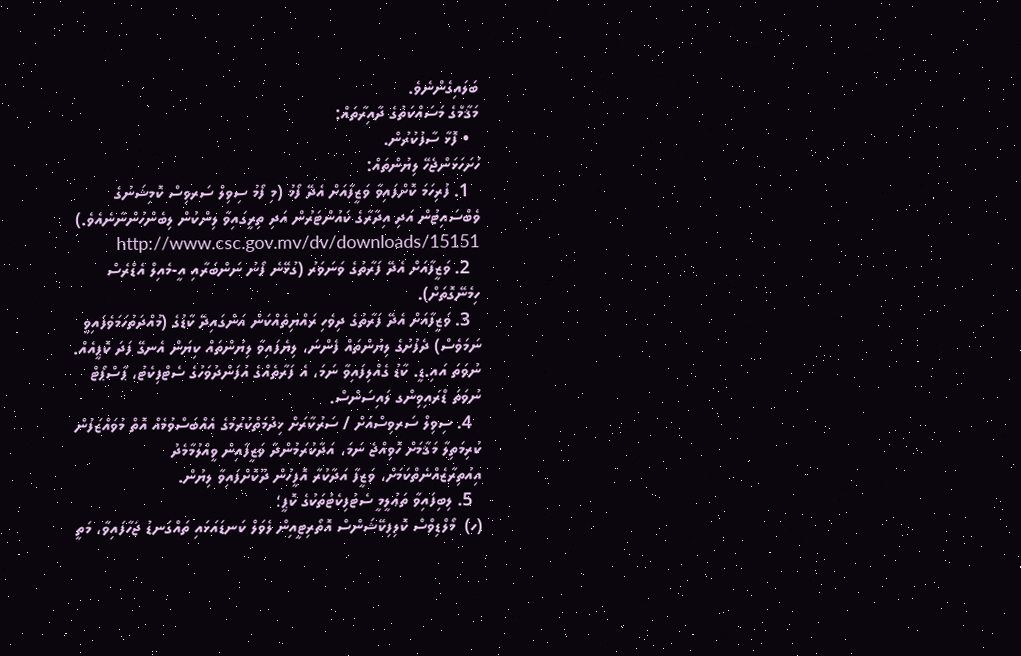ބަލައިގެންނެވެ.
މަޤާމްގެ މަސައްކަތުގެ ދާއިރާތައް:
  • ފޮޅާ ސާފުކުރުން.
ހުށަހަޅަންޖެހޭ ލިޔުންތައް:
  1. ފުރިހަމަ ކޮށްފައިވާ ވަޒީފާއަށް އެދޭ ފޯމު (މި ފޯމު ސިވިލް ސަރވިސް ކޮމިޝަނުގެ ވެބްސައިޓުން އަދި އިދާރާގެ ކައުންޓަރުން އަދި ތިރީގައިވާ ލިންކުން ލިބެންހުންނާނެއެވެ.) http://www.csc.gov.mv/dv/downloads/15151
  2. ވަޒީފާއަށް އެދޭ ފަރާތުގެ ވަނަވަރު (ގުޅޭނެ ފޯނު ނަންބަރާއި އީ-މެއިލް އެޑްރެސް ހިމެނޭގޮތަށް).
  3. ވަޒީފާއަށް އެދޭ ފަރާތުގެ ދިވެހި ރައްޔިތެއްކަން އަންގައިދޭ ކާޑުގެ (މުއްދަތުހަމަވެފައިވީ ނަމަވެސް) ދެފުށުގެ ލިޔުންތައް ފެންނަ، ލިޔެފައިވާ ލިޔުންތައް ކިޔަން އެނގޭ ފަދަ ކޮޕީއެއް. ނުވަތަ އައި.ޑީ. ކާޑު ގެއްލިފައިވާ ނަމަ، އެ ފަރާތެއްގެ އުފަންދުވަހުގެ ސެޓްފިކެޓު، ޕާސްޕޯޓް ނުވަތަ ޑްރައިވިންގ ލައިސަންސް.
  4. ސިވިލް ސަރވިސްއަށް / ސަރުކާރަށް ޚިދުމަތްކުރުމުގެ އެއްބަސްވުމެއް އޮތް މުވައްޒަފުން ކުރިމަތިލާ މަޤާމަށް ހޮވިއްޖެ ނަމަ، އަދާކުރަމުންދާ ވަޒީފާއިން ވީއްލުމާމެދު އިއުތިރާޒެއްނެތްކަމަށް، ވަޒީފާ އަދާކުރާ އޮފީހުން ދޫކޮށްފައިވާ ލިޔުން.
  5. ލިބިފައިވާ ތަޢުލީމީ ސެޓުފިކެޓުތަކުގެ ކޮޕީ؛
(ހ)  މޯލްޑިވްސް ކޮލިފިކޭޝަންސް އޮތޯރިޓީއިން ލެވަލް ކަނޑައަޅައި ތައްގަނޑު ޖަހާފައިވާ، މަތީ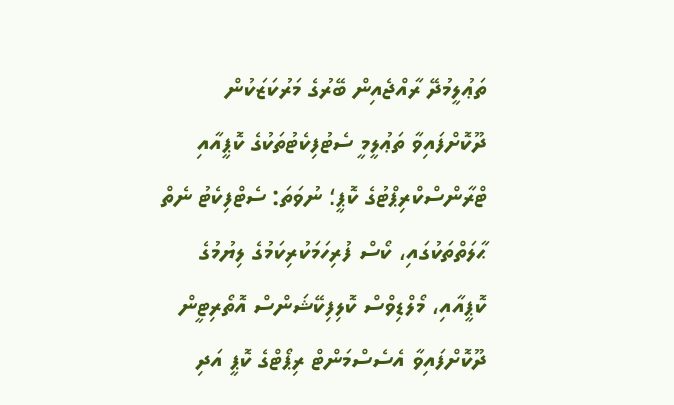ތަޢުލީމުދޭ ރާއްޖެއިން ބޭރުގެ މަރުކަޒަކުން ދޫކޮށްފައިވާ ތަޢުލީމީ ސެޓުފިކެޓުތަކުގެ ކޮޕީއާއި ޓްރާންސްކްރިޕްޓުގެ ކޮޕީ؛ ނުވަތަ: ސެޓްފިކެޓު ނެތް ޙާލަތްތަކުގައި، ކޯސް ފުރިހަމަކުރިކަމުގެ ލިޔުމުގެ ކޮޕީއާއި، މޯލްޑިވްސް ކޮލިފިކޭޝަންސް އޮތޯރިޓީން ދޫކޮށްފައިވާ އެސެސްމަންޓް ރިޕޯޓްގެ ކޮޕީ އަދި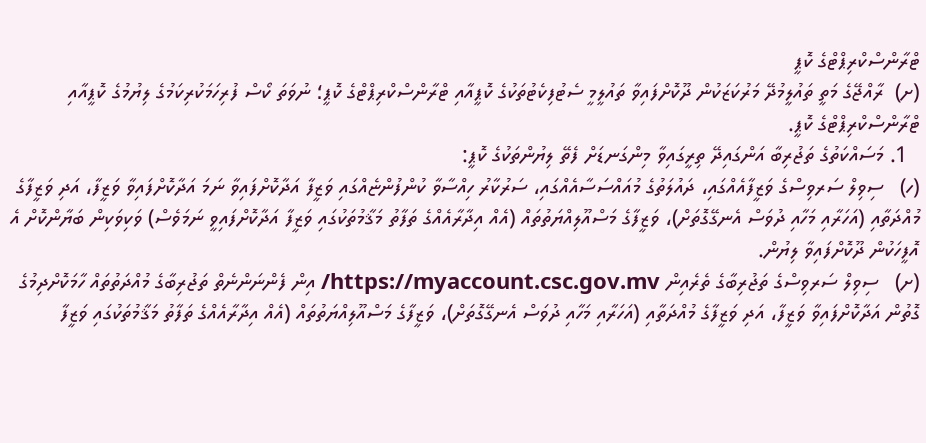ޓްރާންސްކްރިޕްޓްގެ ކޮޕީ
(ށ)  ރާއްޖޭގެ މަތީ ތައުލީމުދޭ މަރުކަޒަކުން ދޫކޮށްފައިވާ ތައުލީމީ ސެޓުފިކެޓުތަކުގެ ކޮޕީއާއި ޓްރާންސްކްރިޕްޓްގެ ކޮޕީ؛ ނުވަތަ ކޯސް ފުރިހަމަކުރިކަމުގެ ލިޔުމުގެ ކޮޕީއާއި ޓްރާންސްކްރިޕްޓްގެ ކޮޕީ.
  1. މަސައްކަތުގެ ތަޖުރިބާ އަންގައިދޭ ތިރީގައިވާ މިންގަނޑަށް ފެތޭ ލިޔުންތަކުގެ ކޮޕީ:
(ހ)   ސިވިލް ސަރވިސްގެ ވަޒީފާއެއްގައި، ދައުލަތުގެ މުއައްސަސާއެއްގައި، ސަރުކާރު ހިއްސާވާ ކުންފުންޏެއްގައި ވަޒީފާ އަދާކޮށްފައިވާ ނަމަ އަދާކޮށްފައިވާ ވަޒީފާ، އަދި ވަޒީފާގެ މުއްދަތާއި (އަހަރާއި މަހާއި ދުވަސް އެނގޭގޮތަށް)، ވަޒީފާގެ މަސްއޫލިއްޔަތުތައް (އެއް އިދާރާއެއްގެ ތަފާތު މަޤާމުތަކުގައި ވަޒީފާ އަދާކޮށްފައިވީ ނަމަވެސް) ވަކިވަކިން ބަޔާންކޮށް އެ އޮފީހަކުން ދޫކޮށްފައިވާ ލިޔުން.
(ށ)   ސިވިލް ސަރވިސްގެ ތަޖުރިބާގެ ތެރެއިން https://myaccount.csc.gov.mv/ އިން ފެންނަންނެތް ތަޖުރިބާގެ މުއްދަތުތައް ހާމަކޮށްދިމުގެ ގޮތުން އަދާކޮށްފައިވާ ވަޒީފާ، އަދި ވަޒީފާގެ މުއްދަތާއި (އަހަރާއި މަހާއި ދުވަސް އެނގޭގޮތަށް)، ވަޒީފާގެ މަސްއޫލިއްޔަތުތައް (އެއް އިދާރާއެއްގެ ތަފާތު މަޤާމުތަކުގައި ވަޒީފާ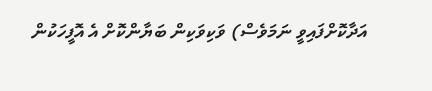އަދާކޮށްފައިވީ ނަމަވެސް) ވަކިވަކިން ބަޔާންކޮށް އެ އޮފީހަކުން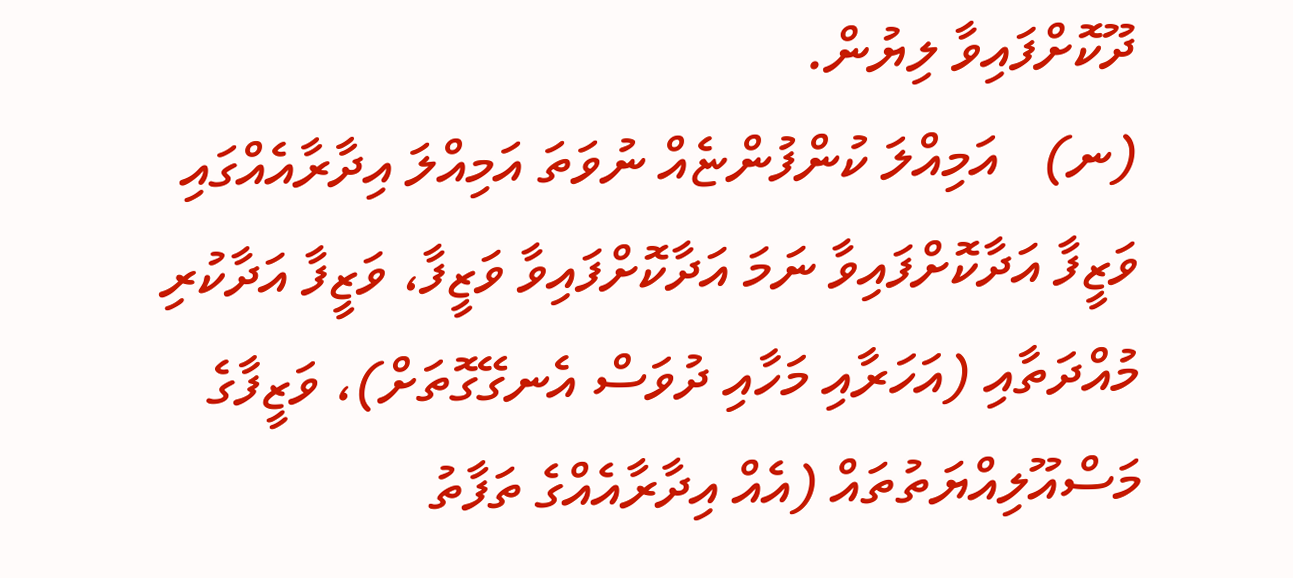ދޫކޮށްފައިވާ ލިޔުން.
(ނ)   އަމިއްލަ ކުންފުންޏެއް ނުވަތަ އަމިއްލަ އިދާރާއެއްގައި ވަޒީފާ އަދާކޮށްފައިވާ ނަމަ އަދާކޮށްފައިވާ ވަޒީފާ، ވަޒީފާ އަދާކުރި މުއްދަތާއި (އަހަރާއި މަހާއި ދުވަސް އެނގޭގޮތަށް)، ވަޒީފާގެ މަސްއޫލިއްޔަތުތައް (އެއް އިދާރާއެއްގެ ތަފާތު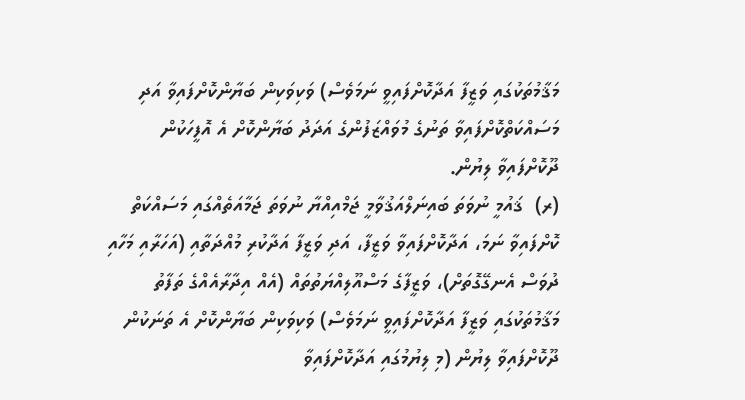މަޤާމުތަކުގައި ވަޒީފާ އަދާކޮށްފައިވީ ނަމަވެސް) ވަކިވަކިން ބަޔާންކޮށްފައިވާ އަދި މަސައްކަތްކޮށްފައިވާ ތަނުގެ މުވައްޒަފުންގެ އަދަދު ބަޔާންކޮށް އެ އޮފީހަކުން ދޫކޮށްފައިވާ ލިޔުން.
(ރ)  ޤައުމީ ނުވަތަ ބައިނަލްއަޤުވާމީ ޖަމްއިއްޔާ ނުވަތަ ޖަމާއަތެއްގައި މަސައްކަތް ކޮށްފައިވާ ނަމަ، އަދާކޮށްފައިވާ ވަޒީފާ، އަދި ވަޒީފާ އަދާކުރި މުއްދަތާއި (އަހަރާއި މަހާއި ދުވަސް އެނގޭގޮތަށް)، ވަޒީފާގެ މަސްއޫލިއްޔަތުތައް (އެއް އިދާރާއެއްގެ ތަފާތު މަޤާމުތަކުގައި ވަޒީފާ އަދާކޮށްފައިވީ ނަމަވެސް) ވަކިވަކިން ބަޔާންކޮށް އެ ތަނަކުން ދޫކޮށްފައިވާ ލިޔުން (މި ލިޔުމުގައި އަދާކޮށްފައިވާ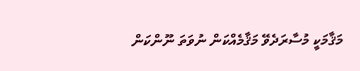މަޤާމަކީ މުސާރަދެވޭ މަޤާމެއްކަން ނުވަތަ ނޫންކަން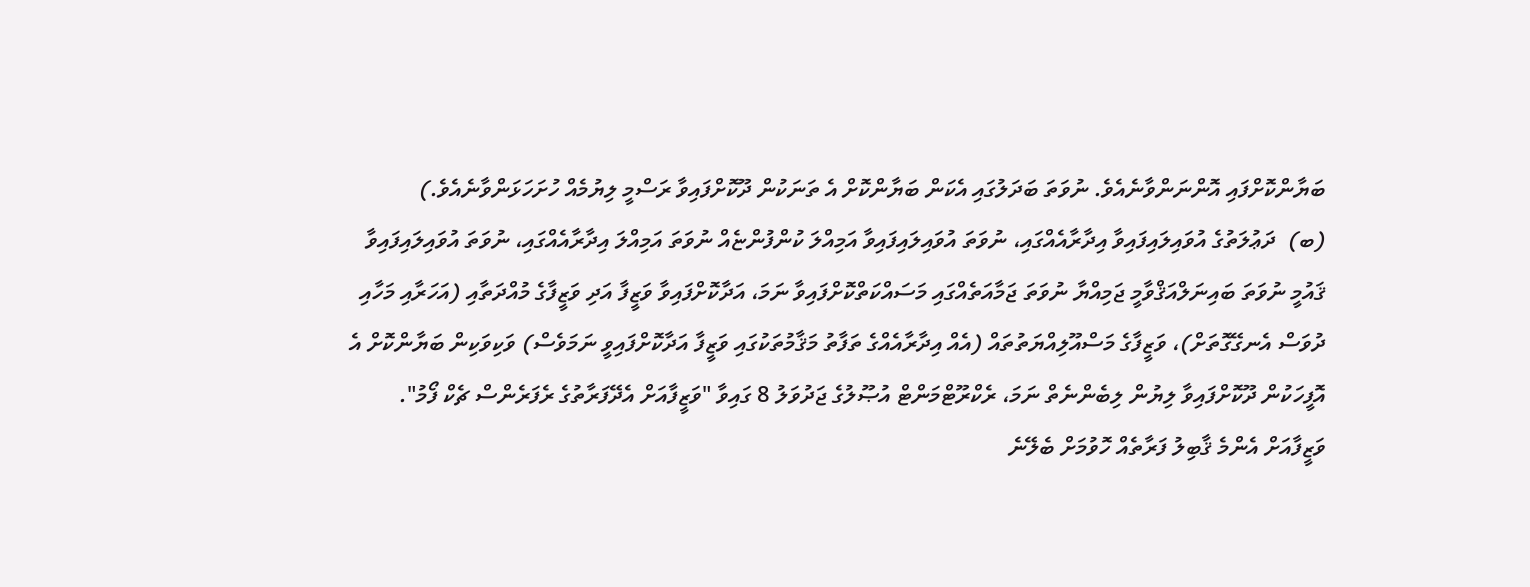ބަޔާންކޮށްފައި އޮންނަންވާނެއެވެ. ނުވަތަ ބަދަލުގައި އެކަން ބަޔާންކޮށް އެ ތަނަކުން ދޫކޮށްފައިވާ ރަސްމީ ލިޔުމެއް ހުށަހަޅަންވާނެއެވެ.)
(ބ)  ދަޢުލަތުގެ އުވައިލައިފައިވާ އިދާރާއެއްގައި، ނުވަތަ އުވައިލައިފައިވާ އަމިއްލަ ކުންފުންޏެއް ނުވަތަ އަމިއްލަ އިދާރާއެއްގައި، ނުވަތަ އުވައިލައިފައިވާ ޤައުމީ ނުވަތަ ބައިނަލްއަޤްވާމީ ޖަމިއްޔާ ނުވަތަ ޖަމާއަތެއްގައި މަސައްކަތްކޮށްފައިވާ ނަމަ، އަދާކޮށްފައިވާ ވަޒީފާ އަދި ވަޒީފާގެ މުއްދަތާއި (އަހަރާއި މަހާއި ދުވަސް އެނގޭގޮތަށް)، ވަޒީފާގެ މަސްއޫލިއްޔަތުތައް (އެއް އިދާރާއެއްގެ ތަފާތު މަޤާމުތަކުގައި ވަޒީފާ އަދާކޮށްފައިވީ ނަމަވެސް) ވަކިވަކިން ބަޔާންކޮށް އެ އޮފީހަކުން ދޫކޮށްފައިވާ ލިޔުން ލިބެންނެތް ނަމަ، ރެކްރޫޓްމަންޓް އުޞޫލުގެ ޖަދުވަލު 8 ގައިވާ "ވަޒީފާއަށް އެދޭފަރާތުގެ ރެފަރެންސް ޗެކް ފޯމު".
ވަޒީފާއަށް އެންމެ ޤާބިލު ފަރާތެއް ހޮވުމަށް ބެލޭނެ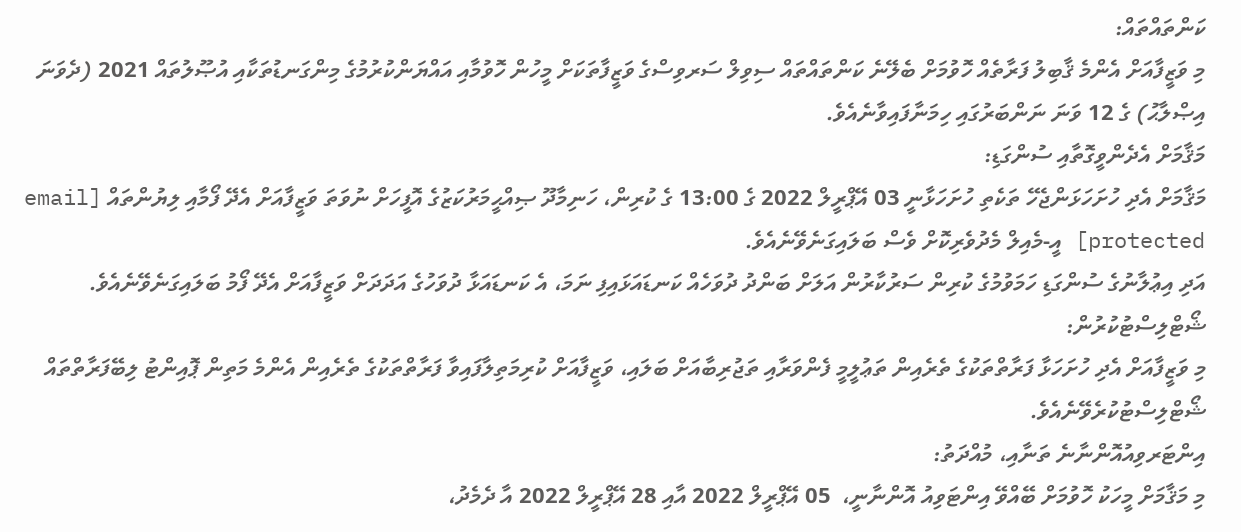ކަންތައްތައް:
މި ވަޒީފާއަށް އެންމެ ޤާބިލު ފަރާތެއް ހޮވުމަށް ބެލޭނެ ކަންތައްތައް ސިވިލް ސަރވިސްގެ ވަޒީފާތަކަށް މީހުން ހޮވުމާއި އައްޔަންކުރުމުގެ މިންގަނޑުތަކާއި އުޞޫލުތައް 2021 (ދެވަނަ އިޞްލާޙު) ގެ 12 ވަނަ ނަންބަރުގައި ހިމަނާފައިވާނެއެވެ.
މަޤާމަށް އެދެންވީގޮތާއި ސުންގަޑި:
މަޤާމަށް އެދި ހުށަހަޅަންޖެހޭ ތަކެތި ހުށަހަޅާނީ 03 އޭޕްރީލް 2022 ގެ 13:00 ގެ ކުރިން، ހަނިމާދޫ ޞިއްޙީމަރުކަޒުގެ އޮފީހަށް ނުވަތަ ވަޒީފާއަށް އެދޭ ފޯމާއި ލިޔުންތައް [email protected] އީ-މެއިލް މެދުވެރިކޮށް ވެސް ބަލައިގަނެވޭނެއެވެ.
އަދި އިޢުލާނުގެ ސުންގަޑި ހަމަވުމުގެ ކުރިން ސަރުކާރުން އަލަށް ބަންދު ދުވަހެއް ކަނޑައަޅައިފި ނަމަ، އެ ކަނޑައަޅާ ދުވަހުގެ އަދަދަށް ވަޒީފާއަށް އެދޭ ފޯމު ބަލައިގަނެވޭނެއެވެ.
ޝޯޓްލިސްޓުކުރުން:
މި ވަޒީފާއަށް އެދި ހުށަހަޅާ ފަރާތްތަކުގެ ތެރެއިން ތަޢުލީމީ ފެންވަރާއި ތަޖުރިބާއަށް ބަލައި، ވަޒީފާއަށް ކުރިމަތިލާފައިވާ ފަރާތްތަކުގެ ތެރެއިން އެންމެ މަތިން ޕޮއިންޓު ލިބޭފަރާތްތައް ޝޯޓްލިސްޓުކުރެވޭނެއެވެ.
އިންޓަރވިއުއޮންނާނެ ތަނާއި، މުއްދަތު:
މި މަޤާމަށް މީހަކު ހޮވުމަށް ބޭއްވޭ އިންޓަވިއު އޮންނާނީ،  05 އޭޕްރީލް 2022 އާއި 28 އޭޕްރީލް 2022 އާ ދެމެދު،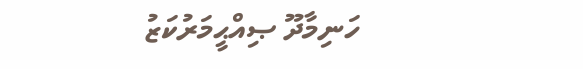ހަނިމާދޫ ޞިއްޙީމަރުކަޒު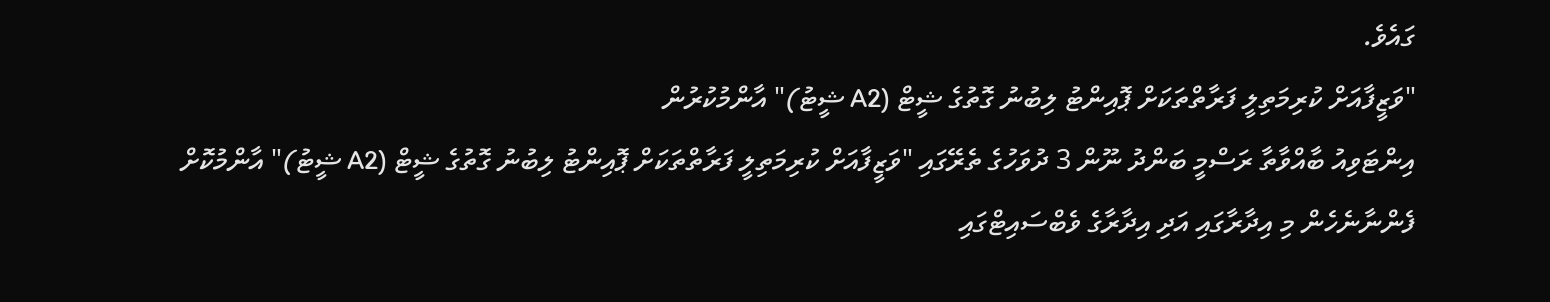ގައެވެ.
"ވަޒީފާއަށް ކުރިމަތިލީ ފަރާތްތަކަށް ޕޮއިންޓު ލިބުނު ގޮތުގެ ޝީޓް (A2 ޝީޓު)" އާންމުކުރުން
އިންޓަވިއު ބާއްވާތާ ރަސްމީ ބަންދު ނޫން 3 ދުވަހުގެ ތެރޭގައި "ވަޒީފާއަށް ކުރިމަތިލީ ފަރާތްތަކަށް ޕޮއިންޓު ލިބުނު ގޮތުގެ ޝީޓް (A2 ޝީޓު)" އާންމުކޮށް ފެންނާނެހެން މި އިދާރާގައި އަދި އިދާރާގެ ވެބްސައިޓްގައި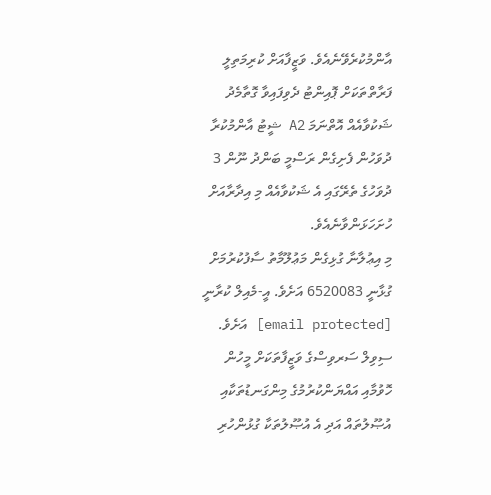އާންމުކުރެވޭނެއެވެ. ވަޒީފާއަށް ކުރިމަތިލީ ފަރާތްތަކަށް ޕޮއިންޓު ދެވިފައިވާ ގޮތާމެދު ޝަކުވާއެއް އޮތްނަމަ A2 ޝީޓު އާންމުކުރާ ދުވަހުން ފެށިގެން ރަސްމީ ބަންދު ނޫން 3 ދުވަހުގެ ތެރޭގައި އެ ޝަކުވާއެއް މި އިދާރާއަށް ހުށަހަޅަންވާނެއެވެ.
މި އިޢުލާނާ ގުޅިގެން މަޢުލޫމާތު ސާފުކުރުމަށް ގުޅާނީ 6520083 އަށެވެ. އީ-މެއިލް ކުރާނީ [email protected] އަށެވެ.
ސިވިލް ސަރވިސްގެ ވަޒީފާތަކަށް މީހުން ހޮވުމާއި އައްޔަންކުރުމުގެ މިންގަނޑުތަކާއި އުޞޫލުތައް އަދި އެ އުޞޫލުތަކާ ގުޅުންހުރި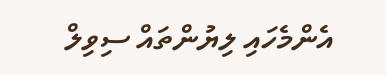އެންމެހައި ލިޔުންތައް ސިވިލް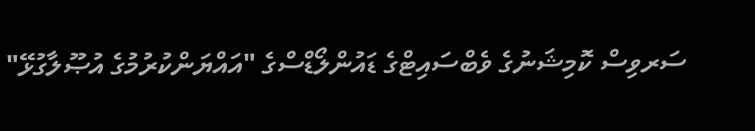ސަރވިސް ކޮމިޝަނުގެ ވެބްސައިޓްގެ ޑައުންލޯޑްސްގެ "އައްޔަންކުރުމުގެ އުޞޫލާގުޅޭ"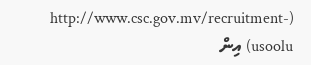(http://www.csc.gov.mv/recruitment-usoolu) އިން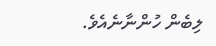ލިބެން ހުންނާނެއެވެ.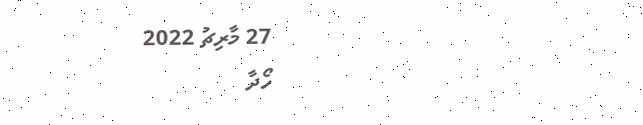27 މާރިޗު 2022
ހޯދާ